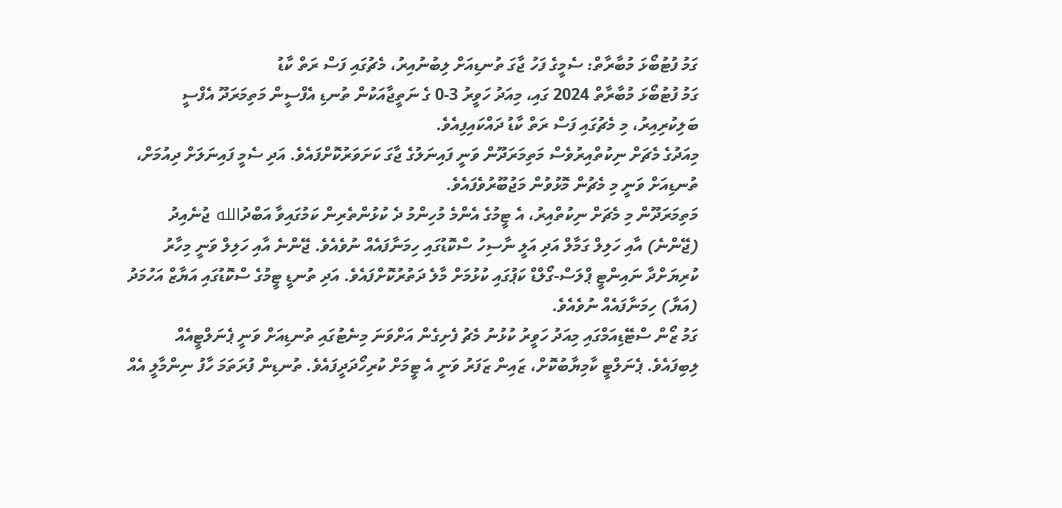ގަމު ފުޓުބޯޅަ މުބާރާތް: ސެމީގެ ފަހު ޖާގަ ތުނޑިއަށް ލިބުނުއިރު، މެޗުގައި ފަސް ރަތް ކާޑު
ގަމު ފުޓުބޯޅަ މުބާރާތް 2024 ގައި، މިއަދު ހަވީރު 3-0 ގެ ނަތީޖާއަކުން ތުނޑި އެފްސީން މަތިމަރަދޫ އެފްސީ ބަލިކުރިއިރު، މި މެޗުގައި ފަސް ރަތް ކާޑު ދައްކައިފިއެވެ.
މިއަދުގެ މެޗަށް ނިކުތްއިރުވެސް މަތިމަރަދޫން ވަނީ ފައިނަލުގެ ޖާގަ ކަށަވަރުކޮށްފައެވެ. އަދި ސެމީ ފައިނަލަށް ދިއުމަށް، ތުނޑިއަށް ވަނީ މި މެޗުން މޮޅުވުން މަޖުބޫރުވެފައެވެ.
މަތިމަރަދޫން މި މެޗަށް ނިކުތްއިރު، އެ ޓީމުގެ އެންމެ މުހިންމު ދެ ކުޅުންތެރިން ކަމުގައިވާ އަބްދުالله ޖުނެއިދު (ޖޭންނެ) އާއި ހަލިލް ގަމާލް އަދި އަލީ ނާސިހު ސްކޮޑުގައި ހިމަނާފައެއް ނުވެއެވެ. ޖޭންނެ އާއި ހަލިލް ވަނީ މިހާރު ކުރިޔަށްދާ ނައިންޓީ ޕްލަސް-ގޯލްޑް ކަޕުގައި ކުޅުމަށް މާލެ ދަތުރުކޮށްފައެވެ. އަދި ތުނޑީ ޓީމުގެ ސްކޮޑުގައި އަޔާޒް އަހުމަދު (އަޔާ) ހިމަނާފައެއް ނުވެއެވެ.
ގަމު ޒޯން ސްޓޭޑިއަމްގައި މިއަދު ހަވީރު ކުޅުނު މެޗު ފެށިގެން އަށްވަނަ މިނެޓުގައި ތުނޑިއަށް ވަނީ ޕެނަލްޓީއެއް ލިބިފައެވެ. ޕެނަލްޓީ ކާމިޔާބުކޮށް، ޒައިން ޒަފަރު ވަނީ އެ ޓީމަށް ކުރިހޯދަދީފައެވެ. ތުނޑިން ފުރަތަމަ ހާފު ނިންމާލީ އެއް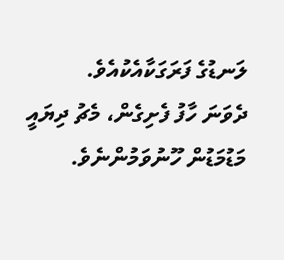ލަނޑުގެ ފަރަގަކާއެކުއެވެ.
ދެވަނަ ހާފު ފެށިގެން، މެޗު ދިޔައީ މަޑުމަޑުން ހޫނުވަމުންނެވެ.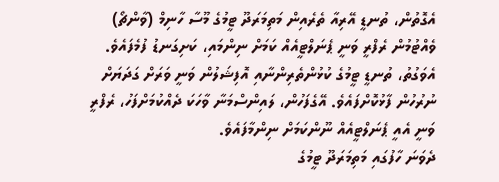އެގޮތުން، ތުނޑީ އޭރިއާ ތެރެއިން މަތިމަރަދޫ ޓީމުގެ މޫސާ ހާނިމް (ވާންޗޯ) ވެއްޓުމުން ރެފްރީ ވަނީ ޕެނަލްޓީއެއް ކަމަށް ނިންމައި، ކަށިގަނޑު ފުމެފައެވެ. އެވަގުތު، ތުނޑީ ޓީމުގެ ކުޅުންތެރިންނާއި އޮފިޝަލުން ވަނީ ވަރަށް ގަދަޔަށް ނުރުހުން ފާޅުކޮށްފައެވެ. އޭގެފަހުން، ލައިންސްމަނާ ވާހަކަ ދެއްކުމަށްފަހު، ރެފްރީ ވަނީ އެއީ ޕެނަލްޓީއެއް ނޫންކަމަށް ނިންމާފައެވެ.
ދެވަނަ ހާފުގައި މަތިމަރަދޫ ޓީމުގެ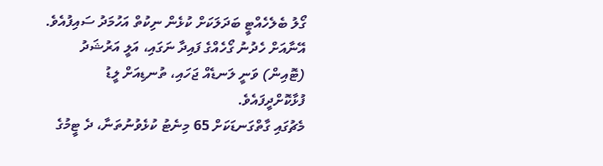ގޯލު ބެލެހެއްޓީ ބަދަލަކަށް ކުޅެން ނިކުތް އަހުމަދު ސައިފުއެވެ. އޭނާއަށް ހެދުނު ގޯހެއްގެ ފައިދާ ނަގައި، އަލީ އަރުޝަދު (ޓޮއިން) ވަނީ ލަނޑެއް ޖަހައި، ތުނޑިއަށް ލީޑު ފުޅާކޮށްދީފައެވެ.
މެޗުގައި ގާތްގަނޑަކަށް 65 މިނެޓު ކުޅެވުނުތަނާ، ދެ ޓީމުގެ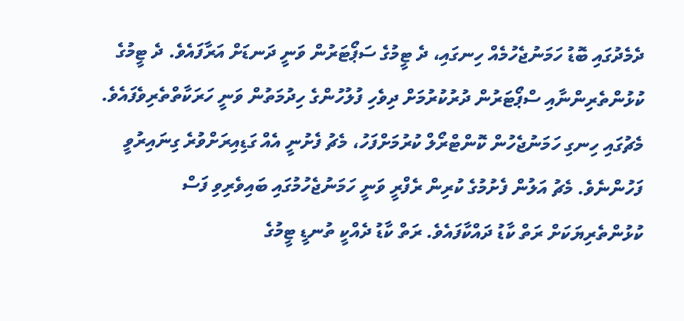ދެމެދުގައި ބޮޑު ހަމަނުޖެހުމެއް ހިނގައި، ދެ ޓީމުގެ ސަޕޯޓަރުން ވަނީ ދަނޑަށް އަރާފައެވެ. ދެ ޓީމުގެ ކުޅުންތެރިންނާއި ސްޕޯޓަރުން ދުރުކުރުމަށް ދިވެހި ފުލުހުންގެ ހިދުމަތުން ވަނީ ހަރަކާތްތެރިވެފައެވެ.
މެޗުގައި ހިނގި ހަމަނުޖެހުން ކޮންޓްރޯލް ކުރުމަށްފަހު، މެޗު ފެށުނީ އެއް ގަޑިއިރަށްވުރެ ގިނައިރުވީ ފަހުންނެވެ. މެޗު އަލުން ފެށުމުގެ ކުރިން ރެފްރީ ވަނީ ހަމަނުޖެހުމުގައި ބައިވެރިވި ފަސް ކުޅުންތެރިޔަކަށް ރަތް ކާޑު ދައްކާފައެވެ. ރަތް ކާޑު ދެއްކީ ތުނޑީ ޓީމުގެ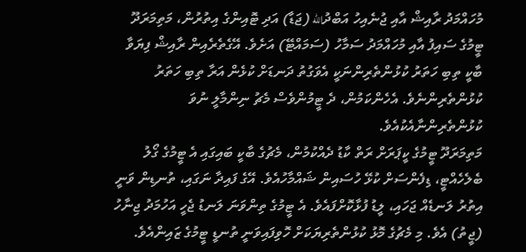މުހައްމަދު ރާއިޝް އާއި ޖުނެއިހު އަބްދުالله (ޖަޑާ) އަދި ޓޮއިންގެ އިތުރުން، މަތިމަރަދޫ ޓީމުގެ ސައިފު އާއި މުހައްމަދު ސަމާހު (ސަމައްޓޭ) އަށެވެ. އޭގެތެރެއިން ރާއިޝް ފިޔަވާ ބާކީ ތިބި ހަތަރު ކުޅުންތެރިންނަކީ އެވަގުތު ދަނޑަށް ކުޅެން އަރާ ތިބި ހަތަރު ކުޅުންތެރިންނެވެ. އެހެންކަމުން، ދެ ޓީމުންވެސް މެޗު ނިންމާލީ ނުވަ ކުޅުންތެރިންނާއެކުއެވެ.
މަތިމަރަދޫ ޓީމުގެ ކީޕަރަށް ރަތް ކާޑު ދެއްކުމުން، މެޗުގެ ބާކީ ބައިގައި އެ ޓީމުގެ ގޯލު ބެލެހެއްޓީ، ޑިފެންސަށް ކުޅޭ ހުސައިން ޝައްމާހުއެވެ. އޭގެ ފައިދާ ނަގައި، ތުނޑިން ވަނީ އިތުރު ލަނޑެއް ޖަހައި، ލީޑު ފުޅާކޮށްފައެވެ. އެ ޓީމުގެ ތިންވަނަ ލަނޑު ޖެހީ އަހުމަދު ޖިނާހު (ޖީތު) އެވެ. މި މެޗުގެ މޮޅު ކުޅުންތެރިޔަކަށް ހޮވިފައިވަނީ ތުނޑީ ޓީމުގެ ޒައިންއެވެ.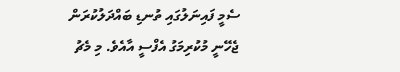ސެމީ ފައިނަލުގައި ތުނޑި ބައްދަލުކުރަން ޖެހޭނީ މުކުރިމަގު އެފްސީ އާއެވެ. މި މެޗު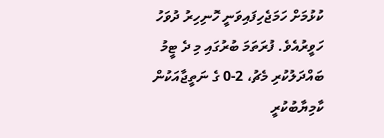ކުޅުމަށް ހަމަޖެހިފައިވަނީ ހޮނިހިރު ދުވަހު ހަވީރުއެވެ. ފުރަތަމަ ބުރުގައި މި ދެ ޓީމު ބައްދަލުކުރި މެޗު، 2-0 ގެ ނަތީޖާއަކުން ކާމިޔާބުކުރީ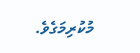މުކުރިމަގެވެ.